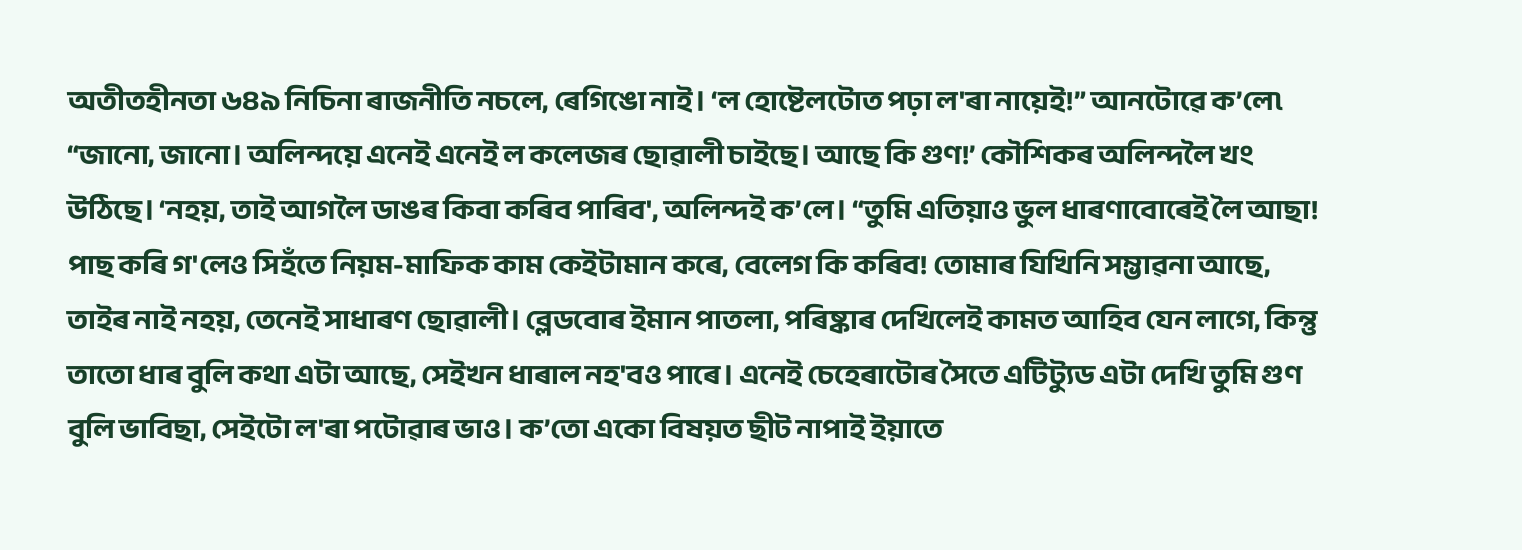অতীতহীনতা ৬৪৯ নিচিনা ৰাজনীতি নচলে, ৰেগিঙো নাই। ‘ল হোষ্টেলটোত পঢ়া ল'ৰা নায়েই!” আনটোৱে ক’লে৷ “জানো, জানো। অলিন্দয়ে এনেই এনেই ল কলেজৰ ছোৱালী চাইছে। আছে কি গুণ!’ কৌশিকৰ অলিন্দলৈ খং উঠিছে। ‘নহয়, তাই আগলৈ ডাঙৰ কিবা কৰিব পাৰিব', অলিন্দই ক’লে। “তুমি এতিয়াও ভুল ধাৰণাবোৰেই লৈ আছা! পাছ কৰি গ'লেও সিহঁতে নিয়ম-মাফিক কাম কেইটামান কৰে, বেলেগ কি কৰিব! তোমাৰ যিখিনি সম্ভাৱনা আছে, তাইৰ নাই নহয়, তেনেই সাধাৰণ ছোৱালী। ব্লেডবোৰ ইমান পাতলা, পৰিষ্কাৰ দেখিলেই কামত আহিব যেন লাগে, কিন্তু তাতো ধাৰ বুলি কথা এটা আছে, সেইখন ধাৰাল নহ'বও পাৰে। এনেই চেহেৰাটোৰ সৈতে এটিট্যুড এটা দেখি তুমি গুণ বুলি ভাবিছা, সেইটো ল'ৰা পটোৱাৰ ভাও। ক’তো একো বিষয়ত ছীট নাপাই ইয়াতে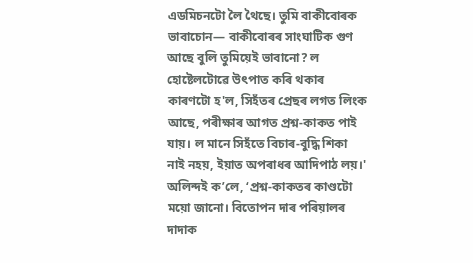এডমিচনটো লৈ থৈছে। তুমি বাকীবোৰক ভাবাচোন— বাকীবোৰৰ সাংঘাটিক গুণ আছে বুলি তুমিয়েই ভাবানো? ল হোষ্টেলটোৱে উৎপাত কৰি থকাৰ কাৰণটো হ'ল, সিহঁতৰ প্ৰেছৰ লগত লিংক আছে, পৰীক্ষাৰ আগত প্ৰশ্ন-কাকত পাই যায়। ল মানে সিহঁতে বিচাৰ-বুদ্ধি শিকা নাই নহয়, ইয়াত অপৰাধৰ আদিপাঠ লয়।' অলিন্দই ক’লে, ‘প্ৰশ্ন-কাকতৰ কাণ্ডটো ময়ো জানো। বিতোপন দাৰ পৰিয়ালৰ দাদাক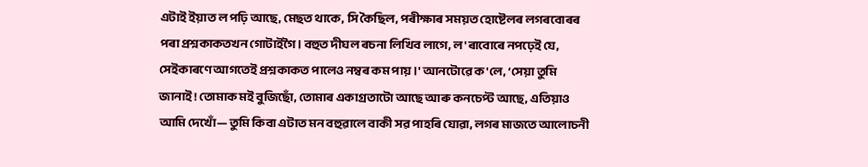এটাই ইয়াত ল পঢ়ি আছে, মেছত থাকে, সি কৈছিল, পৰীক্ষাৰ সময়ত হোষ্টেলৰ লগৰবোৰৰ পৰা প্ৰশ্নকাকতখন গোটাইগৈ। বহুত দীঘল ৰচনা লিখিব লাগে, ল'ৰাবোৰে নপঢ়েই যে, সেইকাৰণে আগতেই প্ৰশ্নকাকত পালেও নম্বৰ কম পায়।' আনটোৱে ক'লে, ‘সেয়া তুমি জানাই! তোমাক মই বুজিছোঁ, তোমাৰ একাগ্ৰতাটো আছে আৰু কনচেপ্ট আছে, এতিয়াও আমি দেখোঁ— তুমি কিবা এটাত মন বহুৱালে বাকী সৱ পাহৰি যোৱা, লগৰ মাজতে আলোচনী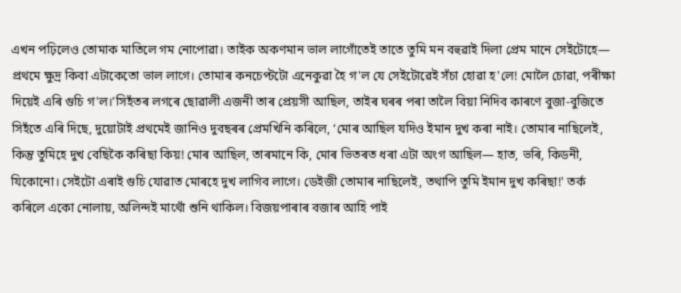এখন পঢ়িলেও তোমাক মাতিলে গম নোপোৱা। তাইক অকণমান ভাল লাগোঁতেই তাতে তুমি মন বহুৱাই দিলা প্ৰেম মানে সেইটোহে— প্ৰথমে ক্ষুদ্ৰ কিবা এটাকেতো ভাল লাগে। তোমাৰ কনচেপ্টটো এনেকুৱা হৈ গ'ল যে সেইটোৱেই সঁচা হোৱা হ'লে! মোলৈ চোৱা, পৰীক্ষা দিয়েই এৰি গুচি গ'ল।’সিহঁতৰ লগৰে ছোৱালী এজনী তাৰ প্ৰেয়সী আছিল, তাইৰ ঘৰৰ পৰা তালৈ বিয়া নিদিব কাৰণে বুজা-বুজিতে সিহঁতে এৰি দিছে, দুয়োটাই প্ৰথমেই জানিও দুবছৰৰ প্ৰেমখিনি কৰিলে, ‘মোৰ আছিল যদিও ইমান দুখ কৰা নাই। তোমাৰ নাছিলেই, কিন্তু তুমিহে দুখ বেছিকৈ কৰিছা কিয়! মোৰ আছিল, তাৰমানে কি, মোৰ ভিতৰত ধৰা এটা অংগ আছিল— হাত, ভৰি, কিডনী, যিকোনো। সেইটো এৰাই গুচি যোৱাত মোৰহে দুখ লাগিব লাগে। ডেইজী তোমাৰ নাছিলেই, তথাপি তুমি ইমান দুখ কৰিছা!' তৰ্ক কৰিলে একো নোলায়, অলিন্দই মাথোঁ শুনি থাকিল। বিজয়পাৰাৰ বজাৰ আহি পাই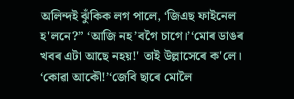অলিন্দই ঝুঁকিক লগ পালে, ‘জিএছ ফাইনেল হ'লনে?” ‘আজি নহ’বগৈ চাগে।’‘মোৰ ডাঙৰ খবৰ এটা আছে নহয়!' তাই উল্লাসেৰে ক'লে। ‘কোৱা আকৌ!’‘জেবি ছাৰে মোলৈ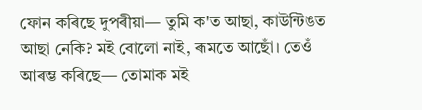ফোন কৰিছে দুপৰীয়া— তুমি ক'ত আছা, কাউন্টিঙত আছা নেকি? মই বোলো নাই, ৰূমতে আছোঁ। তেওঁ আৰম্ভ কৰিছে— তোমাক মই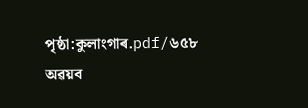পৃষ্ঠা:কুলাংগাৰ.pdf/৬৫৮
অৱয়ব